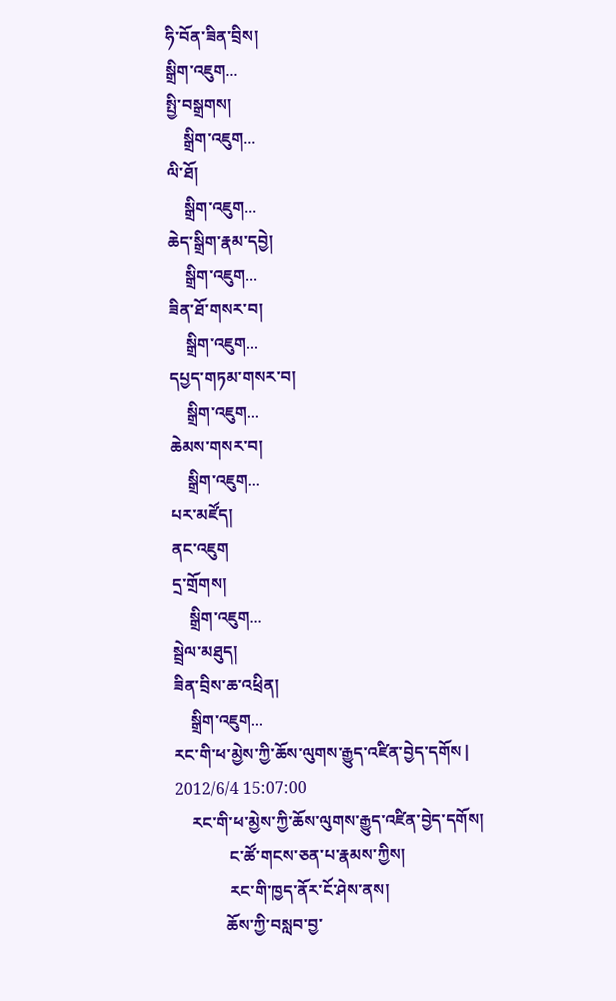ཧི་བོན་ཟིན་བྲིས།
སྒྲིག་འཇུག...
སྤྱི་བསྒྲགས།
    སྒྲིག་འཇུག...
ལི་ཐོ།
    སྒྲིག་འཇུག...
ཆེད་སྒྲིག་རྣམ་དབྱེ།
    སྒྲིག་འཇུག...
ཟིན་ཐོ་གསར་བ།
    སྒྲིག་འཇུག...
དཔྱད་གཏམ་གསར་བ།
    སྒྲིག་འཇུག...
ཆེམས་གསར་བ།
    སྒྲིག་འཇུག...
པར་མཛོད།
ནང་འཇུག
དྲ་གྲོགས།
    སྒྲིག་འཇུག...
སྦྲེལ་མཐུད།
ཟིན་བྲིས་ཆ་འཕྲིན།
    སྒྲིག་འཇུག...
རང་གི་ཕ་མྱེས་ཀྱི་ཆོས་ལུགས་རྒྱུད་འཛིན་བྱེད་དགོས | 2012/6/4 15:07:00
    རང་གི་ཕ་མྱེས་ཀྱི་ཆོས་ལུགས་རྒྱུད་འཛིན་བྱེད་དགོས།
             ང་ཚོ་གངས་ཅན་པ་རྣམས་ཀྱིས།
             རང་གི་ཁྱད་ནོར་ངོ་ཤེས་ནས།
            ཆོས་ཀྱི་བསླབ་བྱ་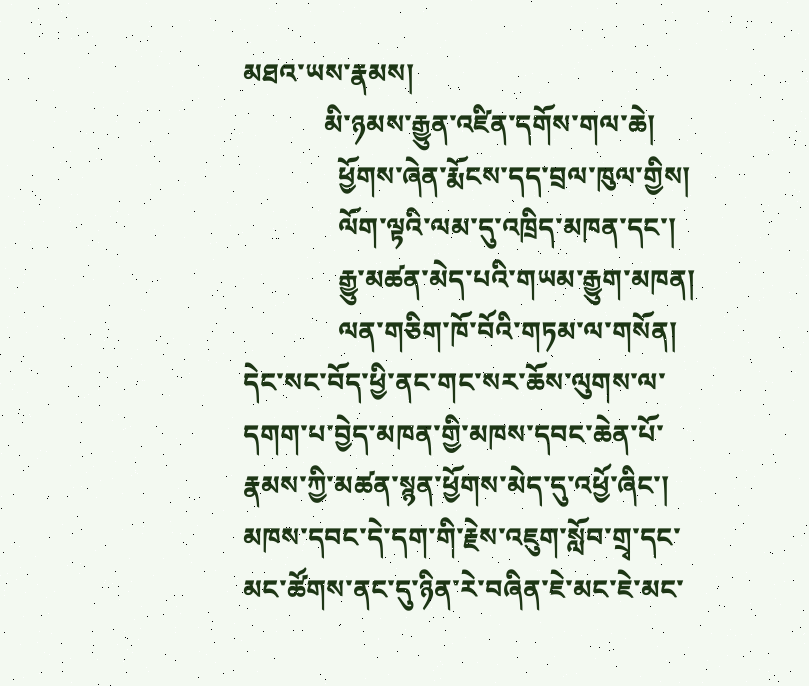མཐའ་ཡས་རྣམས།
            མི་ཉམས་རྒྱུན་འཛིན་དགོས་གལ་ཆེ།
              ཕྱོགས་ཞེན་རྨོངས་དད་བྲལ་ཁུལ་གྱིས།
              ལོག་ལྟའི་ལམ་དུ་འཁྲིད་མཁན་དང་།
              རྒྱུ་མཚན་མེད་པའི་གཡམ་རྒྱུག་མཁན།
              ལན་གཅིག་ཁོ་བོའི་གཏམ་ལ་གསོན།
དེང་སང་བོད་ཕྱི་ནང་གང་སར་ཆོས་ལུགས་ལ་དགག་པ་བྱེད་མཁན་གྱི་མཁས་དབང་ཆེན་པོ་རྣམས་ཀྱི་མཚན་སྙན་ཕྱོགས་མེད་དུ་འཕྱོ་ཞིང་། མཁས་དབང་དེ་དག་གི་རྗེས་འཇུག་སློབ་གྲྭ་དང་མང་ཚོགས་ནང་དུ་ཉིན་རེ་བཞིན་ཇེ་མང་ཇེ་མང་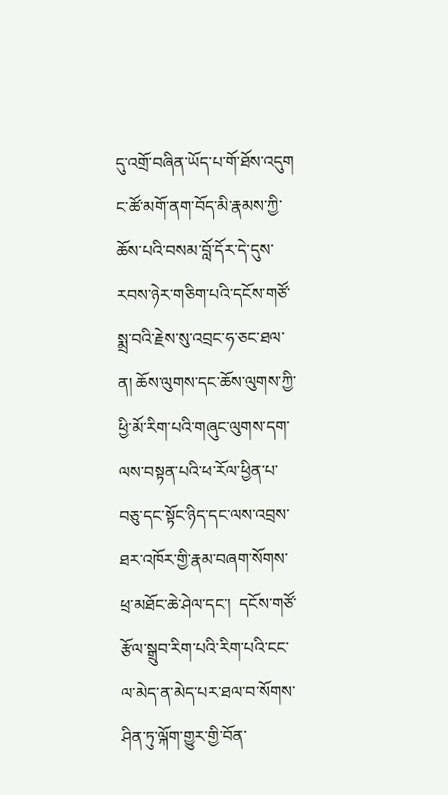དུ་འགྲོ་བཞིན་ཡོད་པ་གོ་ཐོས་འདུག  ང་ཚོ་མགོ་ནག་བོད་མི་རྣམས་ཀྱི་ཆོས་པའི་བསམ་བློ་དོར་དེ་དུས་རབས་ཉེར་གཅིག་པའི་དངོས་གཙོ་སྨྲ་བའི་རྗེས་སུ་འབྲང་ཧ་ཅང་ཐལ་ན། ཆོས་ལུགས་དང་ཆོས་ལུགས་ཀྱི་ཕྱི་མོ་རིག་པའི་གཞུང་ལུགས་དག་ལས་བསྟན་པའི་ཕ་རོལ་ཕྱིན་པ་བཅུ་དང་སྟོང་ཉིད་དང་ལས་འབྲས་ཐར་འཁོར་གྱི་རྣམ་བཞག་སོགས་ཕྲ་མཐོང་ཆེ་ཤེལ་དང་།  དངོས་གཙོ་རྩོལ་སྒྲུབ་རིག་པའི་རིག་པའི་ངང་ལ་མེད་ན་མེད་པར་ཐལ་བ་སོགས་ཤིན་ཏུ་ལྐོག་གྱུར་གྱི་བོན་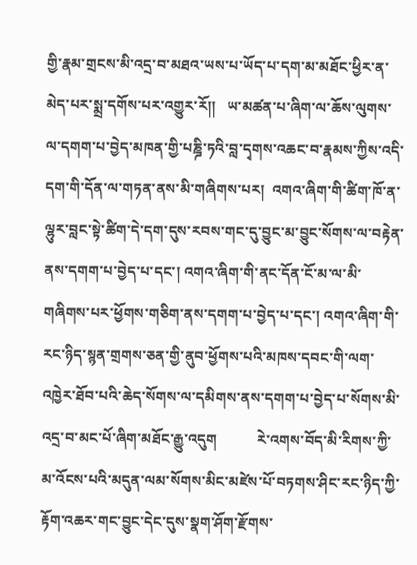གྱི་རྣམ་གྲངས་མི་འདྲ་བ་མཐའ་ཡས་པ་ཡོད་པ་དག་མ་མཐོང་ཕྱིར་ན་མེད་པར་སྨྲ་དགོས་པར་འགྱུར་རོ།།   ཡ་མཚན་པ་ཞིག་ལ་ཆོས་ལུགས་ལ་དགག་པ་བྱེད་མཁན་གྱི་པཎྜི་ཏའི་བླ་དྭགས་འཆང་བ་རྣམས་ཀྱིས་འདི་དག་གི་དོན་ལ་གཏན་ནས་མི་གཞིགས་པར།  འགའ་ཞིག་གི་ཚིག་ཁོ་ན་ལྷུར་བླང་སྟེ་ཚིག་དེ་དག་དུས་རབས་གང་དུ་བྱུང་མ་བྱུང་སོགས་ལ་བརྟེན་ནས་དགག་པ་བྱེད་པ་དང་། འགའ་ཞིག་གི་ནང་དོན་ངོ་མ་ལ་མི་གཞིགས་པར་ཕྱོགས་གཅིག་ནས་དགག་པ་བྱེད་པ་དང་། འགའ་ཞིག་གི་རང་ཉིད་སྙན་གྲགས་ཅན་གྱི་ནུབ་ཕྱོགས་པའི་མཁས་དབང་གི་ལག་འཁྱེར་ཐོབ་པའི་ཆེད་སོགས་ལ་དམིགས་ནས་དགག་པ་བྱེད་པ་སོགས་མི་འདྲ་བ་མང་པོ་ཞིག་མཐོང་རྒྱུ་འདུག           རེ་འགས་བོད་མི་རིགས་ཀྱི་མ་འོངས་པའི་མདུན་ལམ་སོགས་མིང་མཛེས་པོ་བཏགས་ཤིང་རང་ཉིད་ཀྱི་རྟོག་འཆར་གང་བྱུང་དེང་དུས་སྣག་ཤོག་རྫོགས་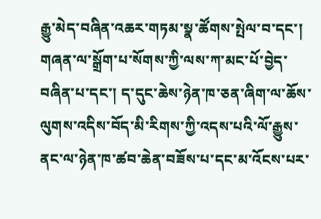རྒྱུ་མེད་བཞིན་འཆར་གཏམ་སྣ་ཚོགས་སྤེལ་བ་དང་། གཞན་ལ་སྒྲོག་པ་སོགས་ཀྱི་ལས་ཀ་མང་པོ་བྱེད་བཞིན་པ་དང་། ད་དུང་ཆེས་ཉེན་ཁ་ཅན་ཞིག་ལ་ཆོས་ལུགས་འདིས་བོད་མི་རིགས་ཀྱི་འདས་པའི་ལོ་རྒྱུས་ནང་ལ་ཉེན་ཁ་ཚབ་ཆེན་བཟོས་པ་དང་མ་འོངས་པར་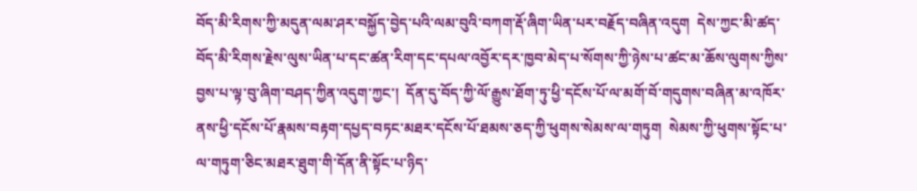བོད་མི་རིགས་ཀྱི་མདུན་ལམ་ཤར་བསྐྱོད་བྱེད་པའི་ལམ་བུའི་བཀག་རྡོ་ཞིག་ཡིན་པར་བརྗོད་བཞིན་འདུག  དེས་ཀྱང་མི་ཚད་བོད་མི་རིགས་རྗེས་ལུས་ཡིན་པ་དང་ཚན་རིག་དང་དཔལ་འབྱོར་དར་ཁྱབ་མེད་པ་སོགས་ཀྱི་ཉེས་པ་ཚང་མ་ཆོས་ལུགས་ཀྱིས་བྱས་པ་ལྟ་བུ་ཞིག་བཤད་ཀྱིན་འདུག་ཀྱང་།  དོན་དུ་བོད་ཀྱི་ལོ་རྒྱུས་ཐོག་ཏུ་ཕྱི་དངོས་པོ་ལ་མགོ་བོ་གདུགས་བཞིན་མ་འཁོར་ནས་ཕྱི་དངོས་པོ་རྣམས་བརྟག་དཔྱད་བཏང་མཐར་དངོས་པོ་ཐམས་ཅད་ཀྱི་ཕུགས་སེམས་ལ་གཏུག  སེམས་ཀྱི་ཕུགས་སྟོང་པ་ལ་གཏུག་ཅིང་མཐར་ཐུག་གི་དོན་ནི་སྟོང་པ་ཉིད་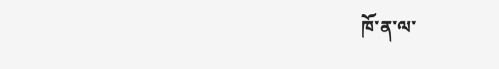ཁོ་ན་ལ་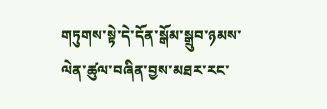གཏུགས་སྟེ་དེ་དོན་སྒོམ་སྒྲུབ་ཉམས་ལེན་ཚུལ་བཞིན་བྱས་མཐར་རང་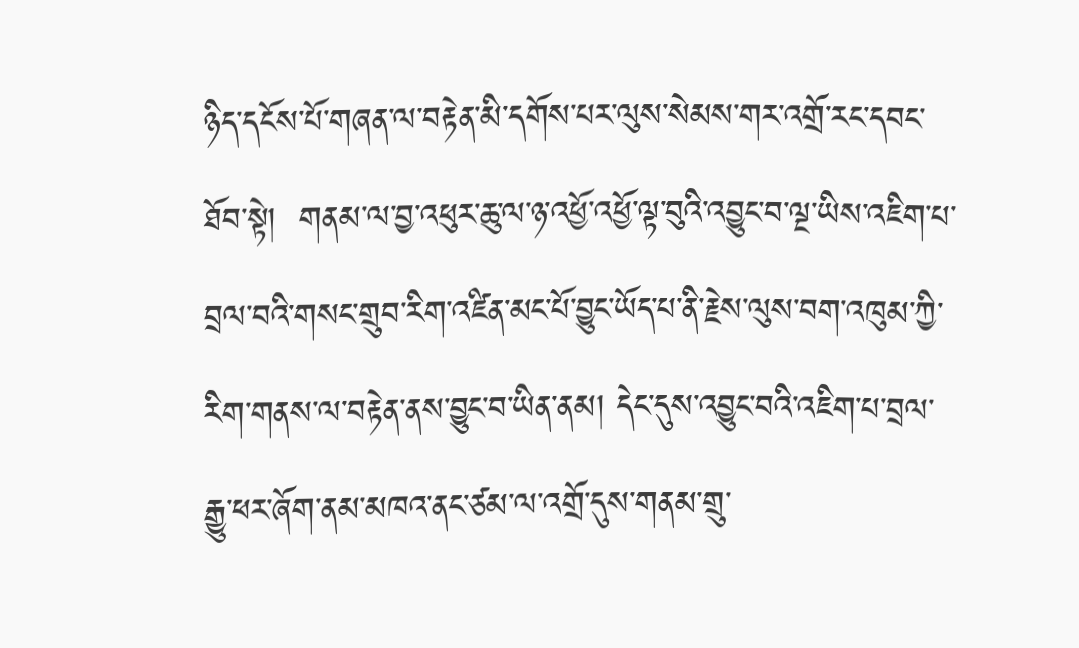ཉིད་དངོས་པོ་གཞན་ལ་བརྟེན་མི་དགོས་པར་ལུས་སེམས་གར་འགྲོ་རང་དབང་ཐོབ་སྟེ།  གནམ་ལ་བྱ་འཕུར་ཆུ་ལ་ཉ་འཕྱོ་འཕྱོ་ལྟ་བུའི་འབྱུང་བ་ལྔ་ཡིས་འཇིག་པ་བྲལ་བའི་གསང་གྲུབ་རིག་འཛིན་མང་པོ་བྱུང་ཡོད་པ་ནི་རྗེས་ལུས་བག་འཁུམ་ཀྱི་རིག་གནས་ལ་བརྟེན་ནས་བྱུང་བ་ཡིན་ནམ། དེང་དུས་འབྱུང་བའི་འཇིག་པ་བྲལ་རྒྱུ་ཕར་ཞོག་ནམ་མཁའ་ནང་ཙམ་ལ་འགྲོ་དུས་གནམ་གྲུ་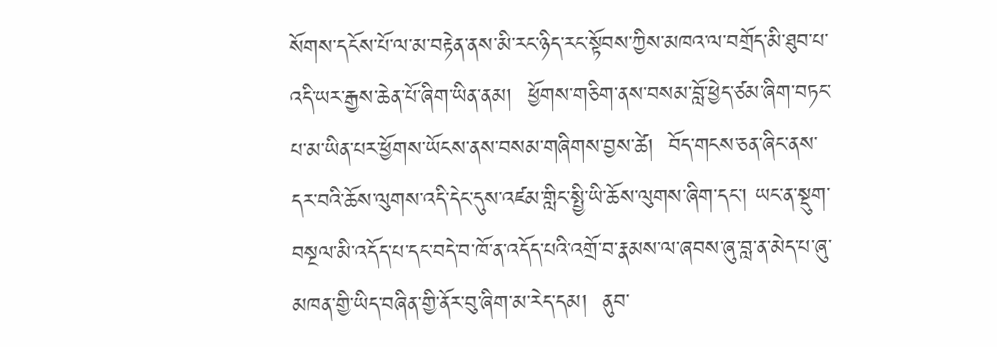སོགས་དངོས་པོ་ལ་མ་བརྟེན་ནས་མི་རང་ཉིད་རང་སྟོབས་ཀྱིས་མཁའ་ལ་བགྲོད་མི་ཐུབ་པ་འདི་ཡར་རྒྱས་ཆེན་པོ་ཞིག་ཡིན་ནམ།  ཕྱོགས་གཅིག་ནས་བསམ་བློ་ཕྱེད་ཙམ་ཞིག་བཏང་པ་མ་ཡིན་པར་ཕྱོགས་ཡོངས་ནས་བསམ་གཞིགས་བྱས་ཚེ།  བོད་གངས་ཅན་ཞིང་ནས་དར་བའི་ཆོས་ལུགས་འདི་དེང་དུས་འཛམ་གླིང་སྤྱི་ཡི་ཆོས་ལུགས་ཞིག་དང་། ཡང་ན་སྡུག་བསྔལ་མི་འདོད་པ་དང་བདེ་བ་ཁོ་ན་འདོད་པའི་འགྲོ་བ་རྣམས་ལ་ཞབས་ཞུ་བླ་ན་མེད་པ་ཞུ་མཁན་གྱི་ཡིད་བཞིན་གྱི་ནོར་བུ་ཞིག་མ་རེད་དམ།  ནུབ་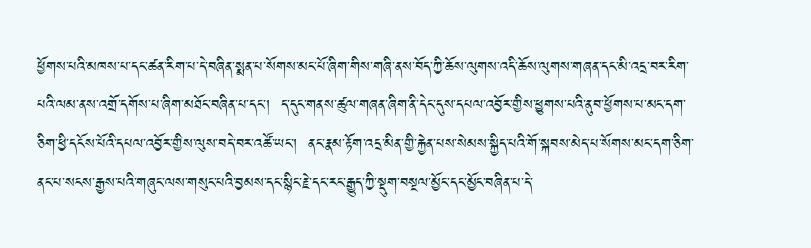ཕྱོགས་པའི་མཁས་པ་དང་ཚན་རིག་པ་དེ་བཞིན་སྨན་པ་སོགས་མང་པོ་ཞིག་གིས་གཞི་ནས་བོད་ཀྱི་ཆོས་ལུགས་འདི་ཆོས་ལུགས་གཞན་དང་མི་འདྲ་བར་རིག་པའི་ལམ་ནས་འགྲོ་དགོས་པ་ཞིག་མཐོང་བཞིན་པ་དང་།  ད་དུང་གནས་ཚུལ་གཞན་ཞིག་ནི་དེང་དུས་དཔལ་འབྱོར་གྱིས་ཕྱུགས་པའི་ནུབ་ཕྱོགས་པ་མང་དག་ཅིག་ཕྱི་དངོས་པོའི་དཔལ་འབྱོར་གྱིས་ལུས་བདེ་བར་འཚོ་ཡང་།  ནང་རྣམ་རྟོག་འདྲ་མིན་གྱི་རྐྱེན་པས་སེམས་སྐྱིད་པའི་གོ་སྐབས་མེད་པ་སོགས་མང་དག་ཅིག་ནང་པ་སངས་རྒྱས་པའི་གཞུང་ལས་གསུང་པའི་བྱམས་དང་སྙིང་རྗེ་དང་རང་རྒྱུད་ཀྱི་སྡུག་བསྔལ་མྱོང་དང་མྱོང་བཞིན་པ་དེ་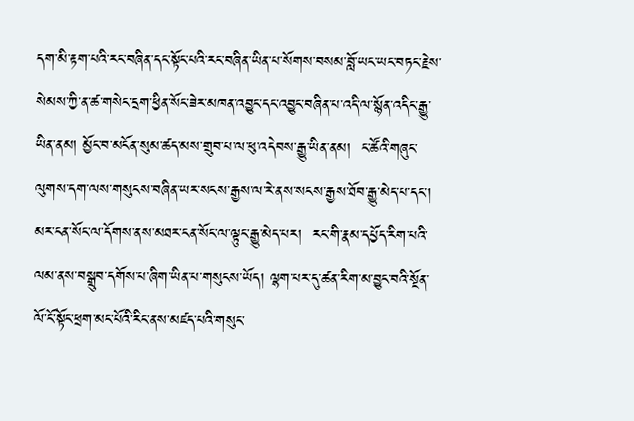དག་མི་རྟག་པའི་རང་བཞིན་དང་སྟོང་པའི་རང་བཞིན་ཡིན་པ་སོགས་བསམ་བློ་ཡང་ཡང་བཏང་རྗེས་སེམས་ཀྱི་ན་ཚ་གསེང་དྲག་ཕྱིན་སོང་ཟེར་མཁན་འབྱུང་དང་འབྱུང་བཞིན་པ་འདི་ལ་སྙོན་འདིང་རྒྱུ་ཡིན་ནམ། མྱོང་བ་མངོན་སུམ་ཚད་མས་གྲུབ་པ་ལ་ཕུ་འདེབས་རྒྱུ་ཡིན་ནམ།  ང་ཚོའི་གཞུང་ལུགས་དག་ལས་གསུངས་བཞིན་ཡར་སངས་རྒྱས་ལ་རེ་ནས་སངས་རྒྱས་ཐོབ་རྒྱུ་མེད་པ་དང་།  མར་ངན་སོང་ལ་དོགས་ནས་མཐར་ངན་སོང་ལ་ལྟུང་རྒྱུ་མེད་པར།  རང་གི་རྣམ་དཔྱོད་རིག་པའི་ལམ་ནས་བསྒྲུབ་དགོས་པ་ཞིག་ཡིན་པ་གསུངས་ཡོད། ལྷག་པར་དུ་ཚན་རིག་མ་བྱུང་བའི་སྔོན་ལོ་ངོ་སྟོང་ཕྲག་མང་པོའི་རིང་ནས་མཛད་པའི་གསུང་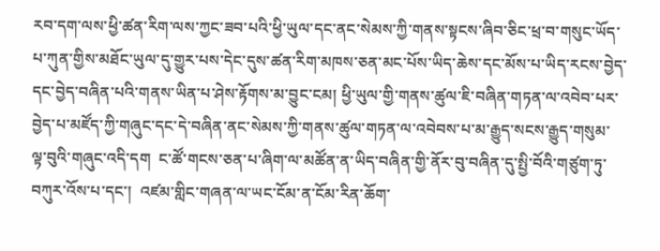རབ་དག་ལས་ཕྱི་ཚན་རིག་ལས་ཀྱང་ཟབ་པའི་ཕྱི་ཡུལ་དང་ནང་སེམས་ཀྱི་གནས་སྟངས་ཞིབ་ཅིང་ཕྲ་བ་གསུང་ཡོད་པ་ཀུན་གྱིས་མཐོང་ཡུལ་དུ་གྱུར་པས་དེང་དུས་ཚན་རིག་མཁས་ཅན་མང་པོས་ཡིད་ཆེས་དང་མོས་པ་ཡིད་རངས་བྱེད་དང་བྱེད་བཞིན་པའི་གནས་ཡིན་པ་ཤེས་རྟོགས་མ་བྱུང་ངམ། ཕྱི་ཡུལ་གྱི་གནས་ཚུལ་ཇི་བཞིན་གཏན་ལ་འབེབ་པར་བྱེད་པ་མཛོད་ཀྱི་གཞུང་དང་དེ་བཞིན་ནང་སེམས་ཀྱི་གནས་ཚུལ་གཏན་ལ་འབེབས་པ་མ་རྒྱུད་སངས་རྒྱུད་གསུམ་ལྟ་བུའི་གཞུང་འདི་དག  ང་ཚོ་གངས་ཅན་པ་ཞིག་ལ་མཚོན་ན་ཡིད་བཞིན་གྱི་ནོར་བུ་བཞིན་དུ་སྤྱི་བོའི་གཙུག་ཏུ་བཀུར་འོས་པ་དང་།  འཛམ་གླིང་གཞན་ལ་ཡང་ངོམ་ན་ངོམ་རིན་ཆོག་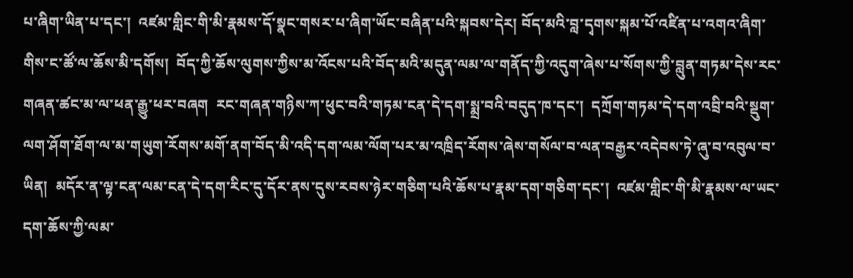པ་ཞིག་ཡིན་པ་དང་།  འཛམ་གླིང་གི་མི་རྣམས་དོ་སྣང་གསར་པ་ཞིག་ཡོང་བཞིན་པའི་སྐབས་དེར། བོད་མའི་བླ་དྭགས་སྐམ་པོ་འཛིན་པ་འགའ་ཞིག་གིས་ང་ཚོ་ལ་ཆོས་མི་དགོས།  བོད་ཀྱི་ཆོས་ལུགས་ཀྱིས་མ་འོངས་པའི་བོད་མའི་མདུན་ལམ་ལ་གནོད་ཀྱི་འདུག་ཞེས་པ་སོགས་ཀྱི་བླུན་གཏམ་དེས་རང་གཞན་ཚང་མ་ལ་ཕན་རྒྱུ་ཕར་བཞག  རང་གཞན་གཉིས་ཀ་ཕུང་བའི་གཏམ་ངན་དེ་དག་སྨྲ་བའི་བདུད་ཁ་དང་།  དཀྲོག་གཏམ་དེ་དག་འབྲི་བའི་སྡུག་ལག་ཤོག་ཐོག་ལ་མ་གཡུག་རོགས་མགོ་ནག་བོད་མི་འདི་དག་ལམ་ལོག་པར་མ་འཁྲིད་རོགས་ཞེས་གསོལ་བ་ལན་བརྒྱར་འདེབས་ཏེ་ཞུ་བ་འབུལ་བ་ཡིན།  མདོར་ན་ལྟ་ངན་ལམ་ངན་དེ་དག་རིང་དུ་དོར་ནས་དུས་རབས་ཉེར་གཅིག་པའི་ཆོས་པ་རྣམ་དག་གཅིག་དང་།  འཛམ་གླིང་གི་མི་རྣམས་ལ་ཡང་དག་ཆོས་ཀྱི་ལམ་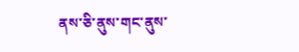ནས་ཅི་ནུས་གང་ནུས་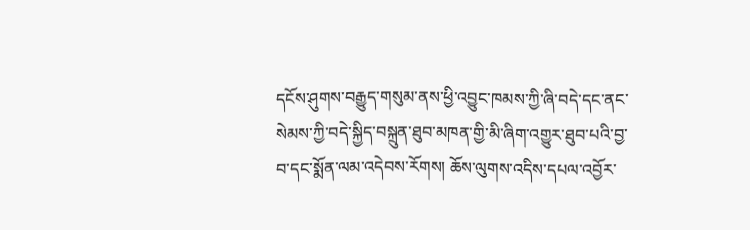དངོས་ཤུགས་བརྒྱུད་གསུམ་ནས་ཕྱི་འབྱུང་ཁམས་ཀྱི་ཞི་བདེ་དང་ནང་སེམས་ཀྱི་བདེ་སྐྱིད་བསྐྲུན་ཐུབ་མཁན་གྱི་མི་ཞིག་འགྱུར་ཐུབ་པའི་བྱ་བ་དང་སྨོན་ལམ་འདེབས་རོགས། ཆོས་ལུགས་འདིས་དཔལ་འབྱོར་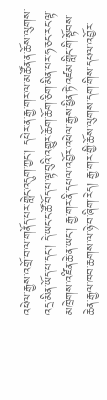འཕེལ་རྒྱས་འགྲོ་བ་ལ་གནོད་པར་གླེང་འདུག་ཀྱང་། དཔེར་ན་རྒྱ་གར་ལ་མཚོན་ན་ཆོས་ལུགས་འདྲ་མིན་ཡོད་པ་དང་། དེ་ཡང་ང་ཚོ་བོད་པ་ལྟ་བུའི་འགྱུར་ཆོག་ཆོག་ཅིག་མིན་པར་ཧ་ཅང་རང་ལྟ་མཁྲེགས་འཛིན་ཆེ་ན་ཡང་། རྒྱ་གར་ནི་དཔལ་འབྱོར་འཕེལ་རྒྱས་ཕྱིན་ཏེ་འཛམ་གླིང་གི་སྟོབས་ཆེན་རྒྱལ་ཁབ་ཆགས་ལ་ཉེ་བ་ཞིག་རེད། རྒྱ་གར་གྱི་ཆོས་ལུགས་དག་གིས་དཔལ་འབྱོར་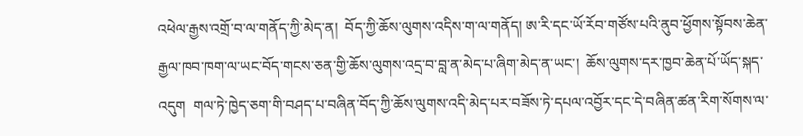འཕེལ་རྒྱས་འགྲོ་བ་ལ་གནོད་ཀྱི་མེད་ན།  བོད་ཀྱི་ཆོས་ལུགས་འདིས་ག་ལ་གནོད། ཨ་རི་དང་ཡོ་རོབ་གཙོས་པའི་ནུབ་ཕྱོགས་སྟོབས་ཆེན་རྒྱལ་ཁབ་ཁག་ལ་ཡང་བོད་གངས་ཅན་གྱི་ཆོས་ལུགས་འདྲ་བ་བླ་ན་མེད་པ་ཞིག་མེད་ན་ཡང་།  ཆོས་ལུགས་དར་ཁྱབ་ཆེན་པོ་ཡོད་སྐད་འདུག  གལ་ཏེ་ཁྱེད་ཅག་གི་བཤད་པ་བཞིན་བོད་ཀྱི་ཆོས་ལུགས་འདི་མེད་པར་བཟོས་ཏེ་དཔལ་འབྱོར་དང་དེ་བཞིན་ཚན་རིག་སོགས་ལ་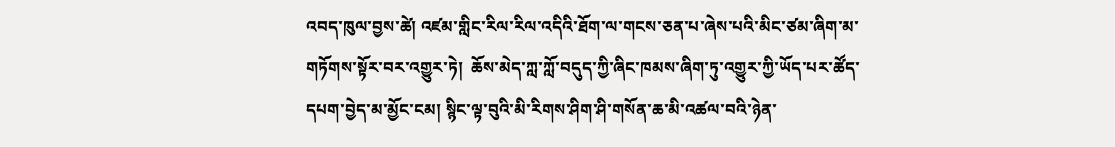འབད་ཁུལ་བྱས་ཚེ། འཛམ་གླིང་རིལ་རིལ་འདིའི་ཐོག་ལ་གངས་ཅན་པ་ཞེས་པའི་མིང་ཙམ་ཞིག་མ་གཏོགས་སྟོར་བར་འགྱུར་ཏེ།  ཆོས་མེད་ཀླ་ཀློ་བདུད་ཀྱི་ཞིང་ཁམས་ཞིག་ཏུ་འགྱུར་ཀྱི་ཡོད་པར་ཚོད་དཔག་བྱེད་མ་མྱོང་ངམ། སྙིང་ལྟ་བུའི་མི་རིགས་ཤིག་ཤི་གསོན་ཆ་མི་འཚལ་བའི་ཉེན་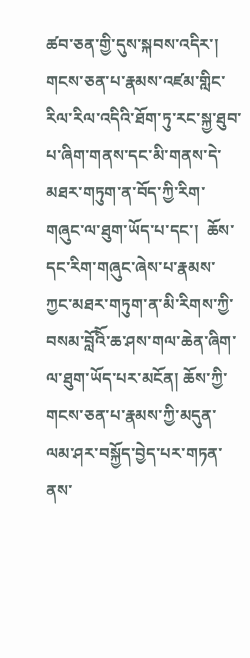ཚབ་ཅན་གྱི་དུས་སྐབས་འདིར་། གངས་ཅན་པ་རྣམས་འཛམ་གླིང་རིལ་རིལ་འདིའི་ཐོག་ཏུ་རང་སྐྱ་ཐུབ་པ་ཞིག་གནས་དང་མི་གནས་དེ་མཐར་གཏུག་ན་བོད་ཀྱི་རིག་གཞུང་ལ་ཐུག་ཡོད་པ་དང་།  ཆོས་དང་རིག་གཞུང་ཞེས་པ་རྣམས་ཀྱང་མཐར་གཏུག་ན་མི་རིགས་ཀྱི་བསམ་བློའིོ་ཆ་ཤས་གལ་ཆེན་ཞིག་ལ་ཐུག་ཡོད་པར་མངོན། ཆོས་ཀྱི་གངས་ཅན་པ་རྣམས་ཀྱི་མདུན་ལམ་ཤར་བསྐྱོད་བྱེད་པར་གཏན་ནས་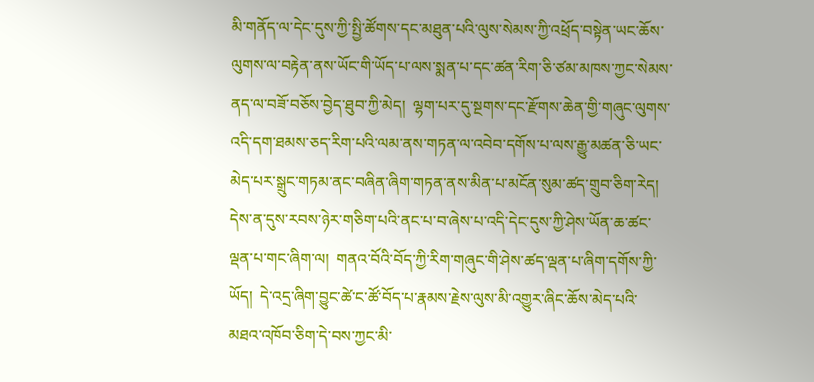མི་གནོད་ལ་དེང་དུས་ཀྱི་སྤྱི་ཚོགས་དང་མཐུན་པའི་ལུས་སེམས་ཀྱི་འཕྲོད་བསྟེན་ཡང་ཆོས་ལུགས་ལ་བརྟེན་ནས་ཡོང་གི་ཡོད་པ་ལས་སྨན་པ་དང་ཚན་རིག་ཅི་ཙམ་མཁས་ཀྱང་སེམས་ནད་ལ་བཟོ་བཅོས་བྱེད་ཐུབ་ཀྱི་མེད།  ལྷག་པར་དུ་སྔགས་དང་རྫོགས་ཆེན་གྱི་གཞུང་ལུགས་འདི་དག་ཐམས་ཅད་རིག་པའི་ལམ་ནས་གཏན་ལ་འབེབ་དགོས་པ་ལས་རྒྱུ་མཚན་ཅི་ཡང་མེད་པར་སྒྲུང་གཏམ་ནང་བཞིན་ཞིག་གཏན་ནས་མིན་པ་མངོན་སུམ་ཚད་གྲུབ་ཅིག་རེད། དེས་ན་དུས་རབས་ཉེར་གཅིག་པའི་ནང་པ་བ་ཞེས་པ་འདི་དེང་དུས་ཀྱི་ཤེས་ཡོན་ཆ་ཚང་ལྡན་པ་གང་ཞིག་ལ།  གནའ་བོའི་བོད་ཀྱི་རིག་གཞུང་གི་ཤེས་ཚད་ལྡན་པ་ཞིག་དགོས་ཀྱི་ཡོད།  དེ་འདྲ་ཞིག་བྱུང་ཚེ་ང་ཚོ་བོད་པ་རྣམས་རྗེས་ལུས་མི་འགྱུར་ཞིང་ཆོས་མེད་པའི་མཐའ་འཁོབ་ཅིག་དེ་བས་ཀྱང་མི་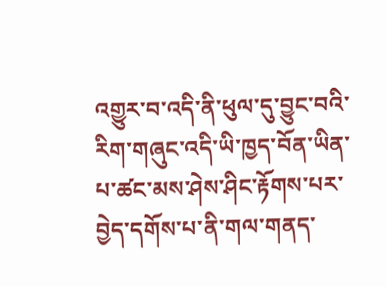འགྱུར་བ་འདི་ནི་ཕུལ་དུ་བྱུང་བའི་རིག་གཞུང་འདི་ཡི་ཁྱད་བོན་ཡིན་པ་ཚང་མས་ཤེས་ཤིང་རྟོགས་པར་བྱེད་དགོས་པ་ནི་གལ་གནད་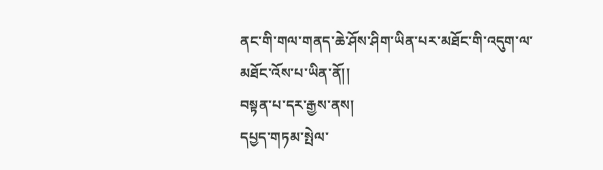ནང་གི་གལ་གནད་ཆེ་ཤོས་ཤིག་ཡིན་པར་མཐོང་གི་འདུག་ལ་མཐོང་འོས་པ་ཡིན་ནོ།།
བསྟན་པ་དར་རྒྱས་ནས།
དཔྱད་གཏམ་སྤེལ་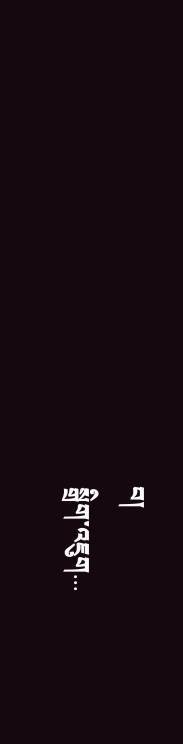བ།
སྒྲིག་འཇུག...